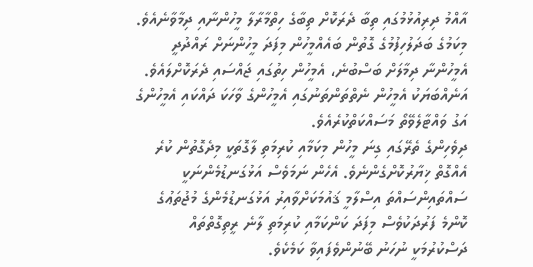އާއްމު ދިރިއުޅުމުގައި ތިބާ ދެރަކޮށް ތިބާގެ ހިތްމާރާލާ މީހުންނާއި ދިމާވާނެއެވެ. މިކަމުގެ ބަދަލުހިފުމުގެ ގޮތުން ބައެއްމީހުން މިފަދަ މީހުންނަށް ރައްދުދީ އެމީހުންނާ ދިމާލަށް ބަސްބުނެ، އެމީހުން ހިތުގައި ޖައްސައި ދެރަކޮށްލައެވެ. އަނެއްބަޔަކު އެމީހުން ނެތްތަންތަނުގައި އެމީހުންގެ ވާހަކަ ދައްކައި އެމީހުންގެ އަގު ވައްޓާލެވޭތޯ މަސައްކަތްކުރެއެވެ.
ދިވެހިންގެ ތެރޭގައި ގިނަ މީހުން މިކަމާއި ކުރިމަތި ލާގޮތަކީ މިދެގޮތުން ކުރެ އެއްގޮތް ޚިޔާރުކޮށްގެންނެވެ. އެހެން ނަމަވެސް އަޅުގަނޑުމެންނަކީ ސައްތައިންސައްތަ އިސްލާމީ ޤައުމަކަށްވާއިރު އަޅުގަނޑުމެންގެ މުޖުތަޢުގެ ކޮންމެ ފަރުދަކުވެސް މިފަދަ ކަންކަމާއި ކުރިމަތި ލާނެ ރީތިގޮތްތައް ދަސްކުރުމަކީ ނުހަނު ބޭނުންވެފައިވާ ކަމެކެވެ.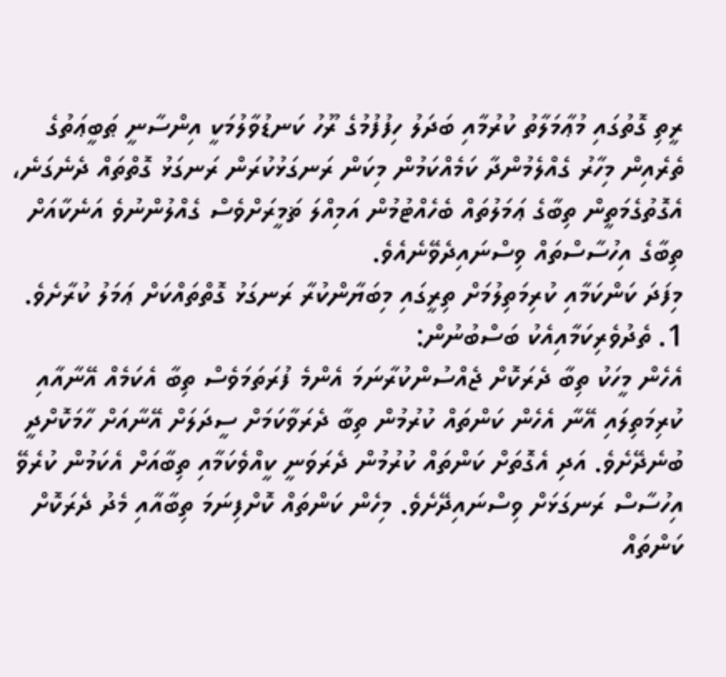ރީތި ގޮތުގައި މުޢާމަލާތު ކުރުމާއި ބަދަލު ހިފުފުމުގެ ރޫހު ކަނޑުވާލުމަކީ އިންސާނީ ޠަބީޢަތުގެ ތެރެއިން މިހާރު ގެއްލެމުންދާ ކަމެއްކަމުން މިކަން ރަނގަޅުކުރަން ރަނގަޅު ގޮތްތައް ދެނެގަނެ، އެގޮތުގެމަތީން ތިބާގެ ޢަމަލުތައް ބެހެއްޓުމުން އަމިއްލަ ޡަމީރަށްވެސް ގެއްލުންނުވެ އަނެކާއަށް ތިބާގެ އިހުސާސްތައް ވިސްނައިދެވޭނެއެވެ.
މިފަދަ ކަންކަމާއި ކުރިމަތިލުމަށް ތިރީގައި މިބަޔާންކުރާ ރަނގަޅު ގޮތްތައްކަށް ޢަމަލު ކުރާށެވެ.
1. ތެދުވެރިކަމާއިއެކު ބަސްބުނުން:
އެހެން މީހަކު ތިބާ ދެރަކޮށް ޖެއްސުންކުރާނަމަ އެންމެ ފުރަތަމަވެސް ތިބާ އެކަމެއް އޭނާއާއި ކުރިމަތިލައި އޭނާ އެހެން ކަންތައް ކުރުމުން ތިބާ ދެރަވާކަމަށް ސީދަލަށް އޭނާއަށް ހާމަކޮށްދީ ބުނެދޭށެވެ. އަދި އެގޮތަށް ކަންތައް ކުރުމުން ދެރަވަނީ ކީއްވެކަމާއި ތިބާއަށް އެކަމުން ކުރެވޭ އިހުސާސް ރަނގަޅަށް ވިސްނައިދޭށެވެ. މިހެން ކަންތައް ކޮށްފިނަމަ ތިބާއާއި މެދު ދެރަކޮށް ކަންތައް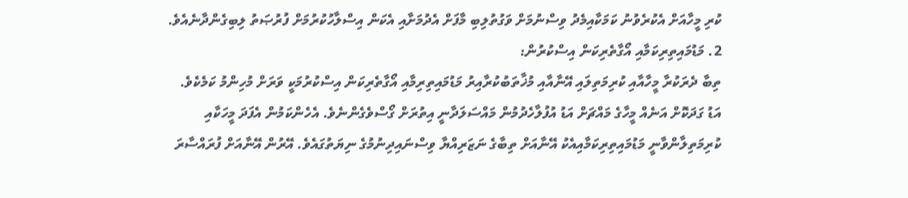ކުރި މީހާއަށް އެކުރެވުނު ކަމަކާއިމެދު ވިސްނުމަށް ވަގުތުލިބި މާފަށް އެދުމަށާއި އެކަން އިސްލާހުކުރުމަށް ފުރުޞަތު ލިބިގެންދާނެއެވެ.
2. މަޑުމައިތިރިކަމާއި އޯގާތެރިކަން އިސްކުރުން:
ތިބާ ދެރަކުރާ މީހާއާއި ކުރިމަތިލައި އޭނާއާއި މުޚާތަބުކުރާއިރު މަޑުމައިތިރިމާއި އޯގާތެރިކަން އިސްކުރުމަކީ ވަރަށް މުހިންމު ކަމެކެވެ. އަޑު ގަދަކޮށް އަނެއް މީހާގެ މައްޗަށް އަޑު އުފުލާހެދުމުން މައްސަލަދާނީ އިތުރަށް ގޯސްވެގެންނެވެ. އެހެންކަމުން އެފަދަ މީހަކާއި ކުރިމަތިލާންވާނީ މަޑުމައިތިރިކަމާއިއެކު އޭނާއަށް ތިބާގެ ނަޒަރިއްޔާ ވިސްނައިދިނުމުގެ ނިޔަތުގައެވެ. އޭރުން އޭނާއަށް ފުރައްސާރަ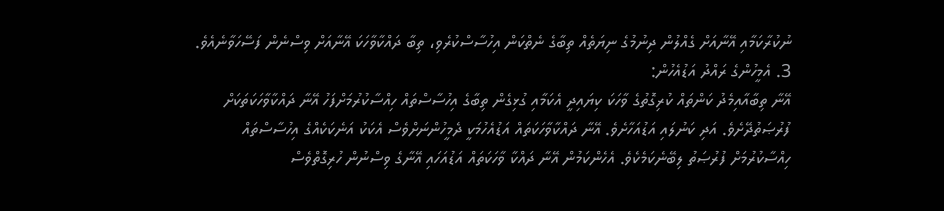ނުކުރާކަމާއި އޭނާއަށް ގެއްލުން ދިނުމުގެ ނިޔަތެއް ތިބާގެ ނެތްކަން އިހުސާސްކުރެވި، ތިބާ ދައްކާވާހަކަ އޭނާއަށް ވިސްނެން ފަސޭހަވާނެއެވެ.
3. އެމީހުންގެ ރައްދު އަޑުއެހުން:
އޭނާ ތިބާއާއިމެދު ކަންތައް ކުރިގޮތުގެ ވާހަކަ ކިޔައިދީ އެކަމާއި ގުޅިގެން ތިބާގެ އިހުސާސްތައް ހިއްސާކުރުމަށްފަހު އޭނާ ދައްކާވާހަކަތަކަށް ފުރުޞަތުދޭށެވެ. އަދި ކަނުލައި އަޑުއަހާށެވެ. އޭނާ ދައްކާވާހަކަތައް އަޑުއެހުމަކީ ދެމީހުންނަށްވެސް އެކަކު އަނެކަކެއްގެ އިހުސާސްތައް ހިއްސާކުރުމަށް ފުރުޞަތު ލިބޭނެކަމެކެވެ. އެހެންކަމުން އޭނާ ދައްކާ ވާހަކަތައް އަޑުއަހައި އޭނާގެ ވިސްނުން ހުރިގޮތްވެސް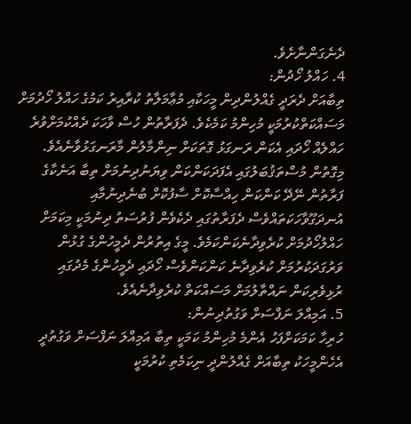ދެނެގަންނާށެވެ.
4. ހައްލު ހޯދުން:
ތިބާއަށް ދެރަދީ ގެއްލުންދިން މީހަކާއި މުޢާމަލާތު ކުރާއިރު ކަމުގެ ހައްލު ހޯދުމަށް މަސައްކަތްކުރުމަކީ މުހިންމު ކަމެކެވެ. ދެފަރާތުން ހުސް ވާހަކަ ދެއްކުމަށްވުރެ ހައްލެއް ހޯދައި އެކަން ރަނގަޅު ގޮތަކަށް ނިންމާލުން މާރަނގަޅުވާނެއެވެ. މިގޮތުން މުސްތަޤުބަލުގައި އެފަދަކަންކަން ވިޔަނުދިނުމަށް ތިބާ އަނެކާގެ ފަރާތުން ނޭދޭ ކަންކަން ހިއްސާކޮށް ސާފުކޮށް ބުނެދިނުމާއި އުނދަގޫވާހަކަތައްވެސް ދެފަރާތުގައި ދެކެވެން ފުރުސަތު ދިނުމަކީ މިކަމަށް ހައްލުހޯދުމަށް ކުރެވިދާނެކަންކަމެވެ. މީގެ އިތުރުން ދެމީހުންގެ ގުޅުން ވަރުގަދަކުރުމަށް ކުރެވިދާނެ ކަންކަންވެސް ހޯދައި ދެމީހުންގެ މެދުގައި ރުޅިވެރިކަން ނައްތާލުމަށް މަސައްކަތް ކުރެވިދާނެއެވެ.
5. އަމިއްލަ ނަފްސަށް ވަގުތުދިނުން:
ހުރިހާ ކަމަކަށްފަހު އެންމެ މުހިންމު ކަމަކީ ތިބާ އަމިއްލަ ނަފްސަށް ވަގުތުދީ އެހެންމީހަކު ތިބާއަށް ގެއްލުންދީ ނިކަމެތި ކުރުމަކީ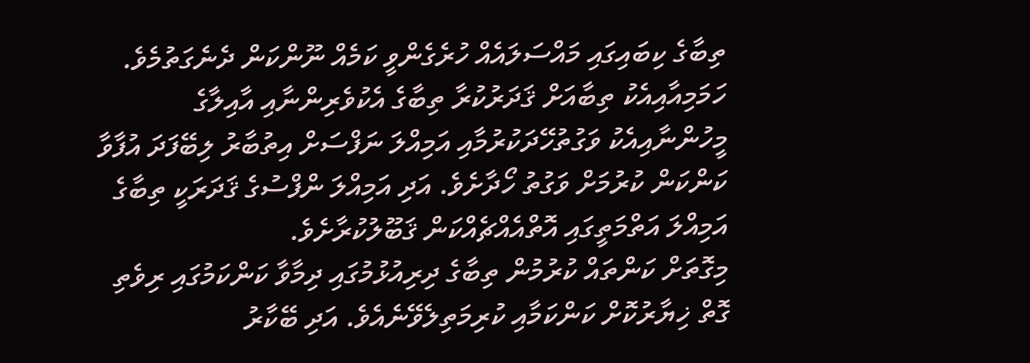ތިބާގެ ކިބައިގައި މައްސަލައެއް ހުރެގެންވީ ކަމެއް ނޫންކަން ދެނެގަތުމެވެ. ހަމަމިއާއިއެކު ތިބާއަށް ޤަދަރުކުރާ ތިބާގެ އެކުވެރިންނާއި އާއިލާގެ މީހުންނާއިއެކު ވަގުތުހޭދަކުރުމާއި އަމިއްލަ ނަފްސަށް އިތުބާރު ލިބޭފަދަ އުފާވާ ކަންކަން ކުރުމަށް ވަގުތު ހޯދާށެވެ. އަދި އަމިއްލަ ންފްސުގެ ޤަދަރަކީ ތިބާގެ އަމިއްލަ އަތްމަތީގައި އޮތްއެއްޗެއްކަން ޤަބޫލުކުރާށެވެ.
މިގޮތަށް ކަންތައް ކުރުމުން ތިބާގެ ދިރިއުޅުމުގައި ދިމާވާ ކަންކަމުގައި ރިވެތި ގޮތް ޚިޔާރުކޮށް ކަންކަމާއި ކުރިމަތިލެވޭނެއެވެ. އަދި ބޭކާރު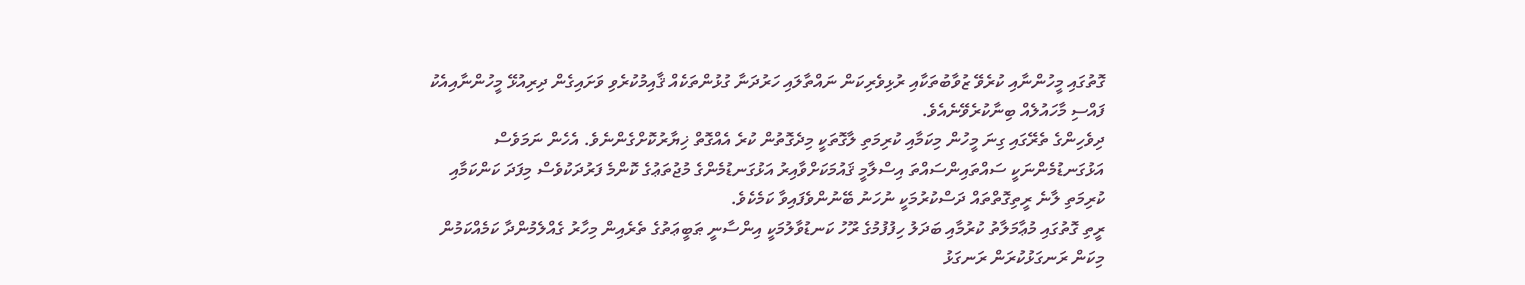ގޮތުގައި މީހުންނާއި ކުރެވޭ ޒުވާބުތަކާއި ރުޅިވެރިކަން ނައްތާލައި ހަރުދަނާ ގުޅުންތަކެއް ޤާއިމުކުރެވި ވަށައިގެން ދިރިއުޅޭ މީހުންނާއިއެކު ފައްސި މާހައުލެއް ބިނާކުރެވޭނެއެވެ.
ދިވެހިންގެ ތެރޭގައި ގިނަ މީހުން މިކަމާއި ކުރިމަތި ލާގޮތަކީ މިދެގޮތުން ކުރެ އެއްގޮތް ޚިޔާރުކޮށްގެންނެވެ. އެހެން ނަމަވެސް އަޅުގަނޑުމެންނަކީ ސައްތައިންސައްތަ އިސްލާމީ ޤައުމަކަށްވާއިރު އަޅުގަނޑުމެންގެ މުޖުތަޢުގެ ކޮންމެ ފަރުދަކުވެސް މިފަދަ ކަންކަމާއި ކުރިމަތި ލާނެ ރީތިގޮތްތައް ދަސްކުރުމަކީ ނުހަނު ބޭނުންވެފައިވާ ކަމެކެވެ.
ރީތި ގޮތުގައި މުޢާމަލާތު ކުރުމާއި ބަދަލު ހިފުފުމުގެ ރޫހު ކަނޑުވާލުމަކީ އިންސާނީ ޠަބީޢަތުގެ ތެރެއިން މިހާރު ގެއްލެމުންދާ ކަމެއްކަމުން މިކަން ރަނގަޅުކުރަން ރަނގަޅު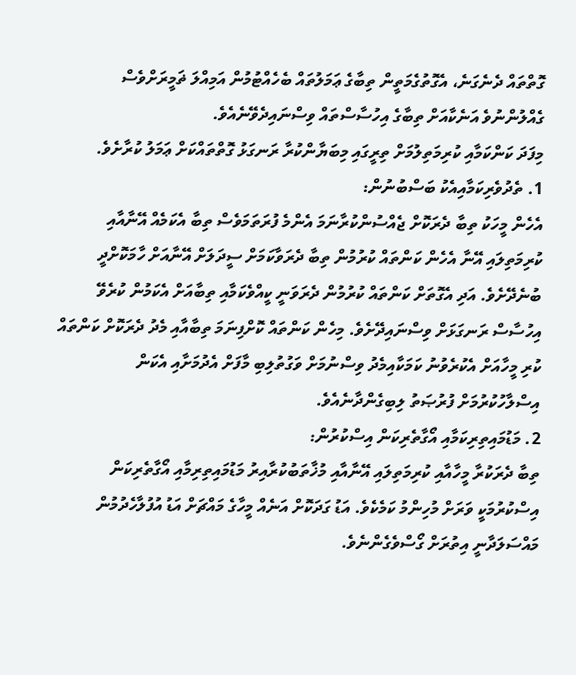ގޮތްތައް ދެނެގަނެ، އެގޮތުގެމަތީން ތިބާގެ ޢަމަލުތައް ބެހެއްޓުމުން އަމިއްލަ ޡަމީރަށްވެސް ގެއްލުންނުވެ އަނެކާއަށް ތިބާގެ އިހުސާސްތައް ވިސްނައިދެވޭނެއެވެ.
މިފަދަ ކަންކަމާއި ކުރިމަތިލުމަށް ތިރީގައި މިބަޔާންކުރާ ރަނގަޅު ގޮތްތައްކަށް ޢަމަލު ކުރާށެވެ.
1. ތެދުވެރިކަމާއިއެކު ބަސްބުނުން:
އެހެން މީހަކު ތިބާ ދެރަކޮށް ޖެއްސުންކުރާނަމަ އެންމެ ފުރަތަމަވެސް ތިބާ އެކަމެއް އޭނާއާއި ކުރިމަތިލައި އޭނާ އެހެން ކަންތައް ކުރުމުން ތިބާ ދެރަވާކަމަށް ސީދަލަށް އޭނާއަށް ހާމަކޮށްދީ ބުނެދޭށެވެ. އަދި އެގޮތަށް ކަންތައް ކުރުމުން ދެރަވަނީ ކީއްވެކަމާއި ތިބާއަށް އެކަމުން ކުރެވޭ އިހުސާސް ރަނގަޅަށް ވިސްނައިދޭށެވެ. މިހެން ކަންތައް ކޮށްފިނަމަ ތިބާއާއި މެދު ދެރަކޮށް ކަންތައް ކުރި މީހާއަށް އެކުރެވުނު ކަމަކާއިމެދު ވިސްނުމަށް ވަގުތުލިބި މާފަށް އެދުމަށާއި އެކަން އިސްލާހުކުރުމަށް ފުރުޞަތު ލިބިގެންދާނެއެވެ.
2. މަޑުމައިތިރިކަމާއި އޯގާތެރިކަން އިސްކުރުން:
ތިބާ ދެރަކުރާ މީހާއާއި ކުރިމަތިލައި އޭނާއާއި މުޚާތަބުކުރާއިރު މަޑުމައިތިރިމާއި އޯގާތެރިކަން އިސްކުރުމަކީ ވަރަށް މުހިންމު ކަމެކެވެ. އަޑު ގަދަކޮށް އަނެއް މީހާގެ މައްޗަށް އަޑު އުފުލާހެދުމުން މައްސަލަދާނީ އިތުރަށް ގޯސްވެގެންނެވެ.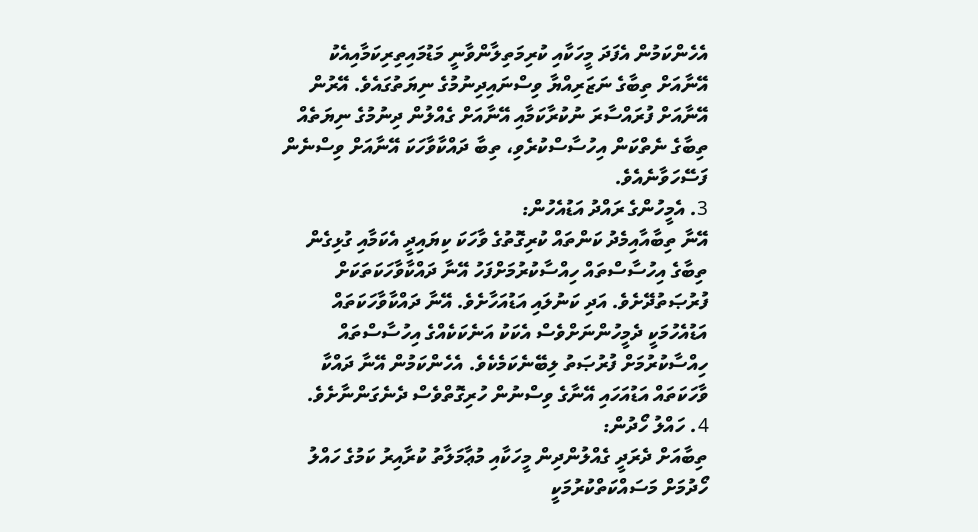އެހެންކަމުން އެފަދަ މީހަކާއި ކުރިމަތިލާންވާނީ މަޑުމައިތިރިކަމާއިއެކު އޭނާއަށް ތިބާގެ ނަޒަރިއްޔާ ވިސްނައިދިނުމުގެ ނިޔަތުގައެވެ. އޭރުން އޭނާއަށް ފުރައްސާރަ ނުކުރާކަމާއި އޭނާއަށް ގެއްލުން ދިނުމުގެ ނިޔަތެއް ތިބާގެ ނެތްކަން އިހުސާސްކުރެވި، ތިބާ ދައްކާވާހަކަ އޭނާއަށް ވިސްނެން ފަސޭހަވާނެއެވެ.
3. އެމީހުންގެ ރައްދު އަޑުއެހުން:
އޭނާ ތިބާއާއިމެދު ކަންތައް ކުރިގޮތުގެ ވާހަކަ ކިޔައިދީ އެކަމާއި ގުޅިގެން ތިބާގެ އިހުސާސްތައް ހިއްސާކުރުމަށްފަހު އޭނާ ދައްކާވާހަކަތަކަށް ފުރުޞަތުދޭށެވެ. އަދި ކަނުލައި އަޑުއަހާށެވެ. އޭނާ ދައްކާވާހަކަތައް އަޑުއެހުމަކީ ދެމީހުންނަށްވެސް އެކަކު އަނެކަކެއްގެ އިހުސާސްތައް ހިއްސާކުރުމަށް ފުރުޞަތު ލިބޭނެކަމެކެވެ. އެހެންކަމުން އޭނާ ދައްކާ ވާހަކަތައް އަޑުއަހައި އޭނާގެ ވިސްނުން ހުރިގޮތްވެސް ދެނެގަންނާށެވެ.
4. ހައްލު ހޯދުން:
ތިބާއަށް ދެރަދީ ގެއްލުންދިން މީހަކާއި މުޢާމަލާތު ކުރާއިރު ކަމުގެ ހައްލު ހޯދުމަށް މަސައްކަތްކުރުމަކީ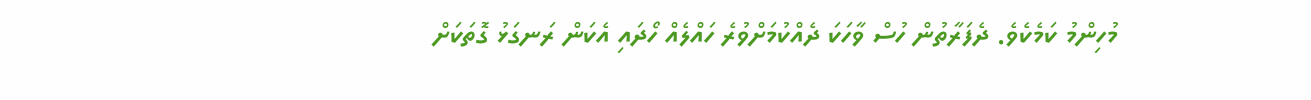މުހިންމު ކަމެކެވެ. ދެފަރާތުން ހުސް ވާހަކަ ދެއްކުމަށްވުރެ ހައްލެއް ހޯދައި އެކަން ރަނގަޅު ގޮތަކަށް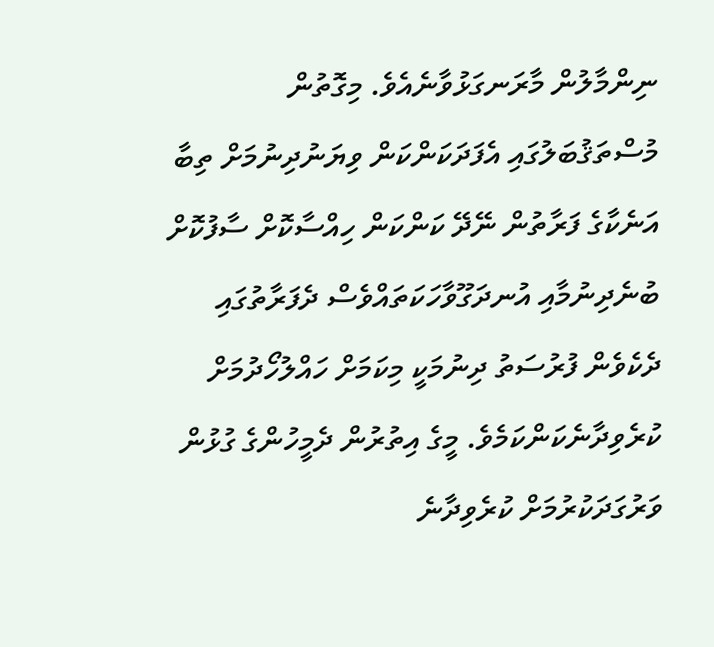ނިންމާލުން މާރަނގަޅުވާނެއެވެ. މިގޮތުން މުސްތަޤުބަލުގައި އެފަދަކަންކަން ވިޔަނުދިނުމަށް ތިބާ އަނެކާގެ ފަރާތުން ނޭދޭ ކަންކަން ހިއްސާކޮށް ސާފުކޮށް ބުނެދިނުމާއި އުނދަގޫވާހަކަތައްވެސް ދެފަރާތުގައި ދެކެވެން ފުރުސަތު ދިނުމަކީ މިކަމަށް ހައްލުހޯދުމަށް ކުރެވިދާނެކަންކަމެވެ. މީގެ އިތުރުން ދެމީހުންގެ ގުޅުން ވަރުގަދަކުރުމަށް ކުރެވިދާނެ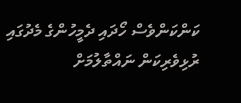ކަންކަންވެސް ހޯދައި ދެމީހުންގެ މެދުގައި ރުޅިވެރިކަން ނައްތާލުމަށް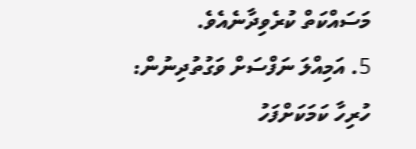މަސައްކަތް ކުރެވިދާނެއެވެ.
5. އަމިއްލަ ނަފްސަށް ވަގުތުދިނުން:
ހުރިހާ ކަމަކަށްފަހު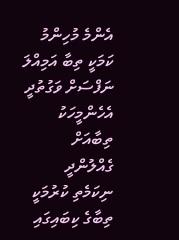އެންމެ މުހިންމު ކަމަކީ ތިބާ އަމިއްލަ ނަފްސަށް ވަގުތުދީ އެހެންމީހަކު ތިބާއަށް ގެއްލުންދީ ނިކަމެތި ކުރުމަކީ ތިބާގެ ކިބައިގައި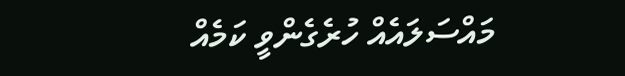މައްސަލައެއް ހުރެގެންވީ ކަމެއް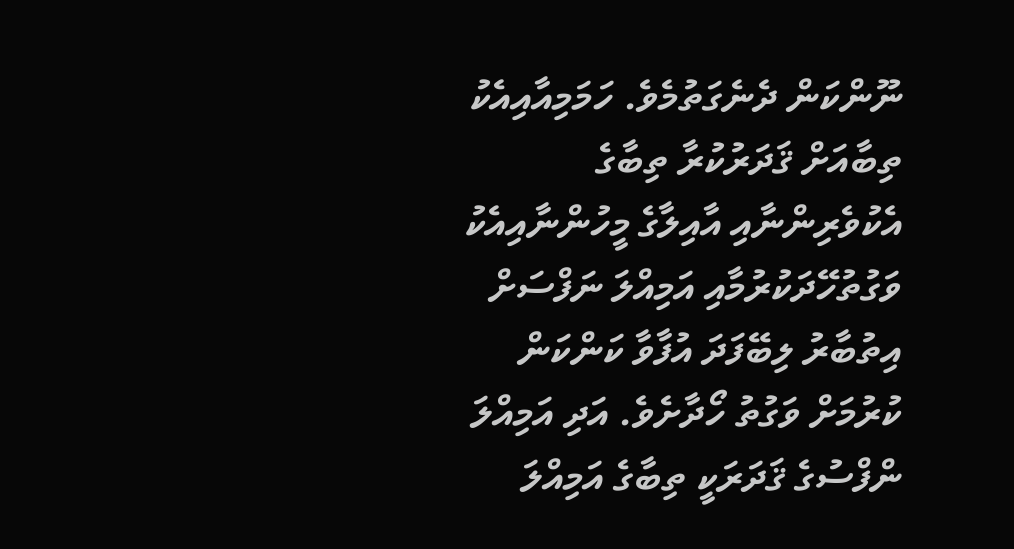ނޫންކަން ދެނެގަތުމެވެ. ހަމަމިއާއިއެކު ތިބާއަށް ޤަދަރުކުރާ ތިބާގެ އެކުވެރިންނާއި އާއިލާގެ މީހުންނާއިއެކު ވަގުތުހޭދަކުރުމާއި އަމިއްލަ ނަފްސަށް އިތުބާރު ލިބޭފަދަ އުފާވާ ކަންކަން ކުރުމަށް ވަގުތު ހޯދާށެވެ. އަދި އަމިއްލަ ންފްސުގެ ޤަދަރަކީ ތިބާގެ އަމިއްލަ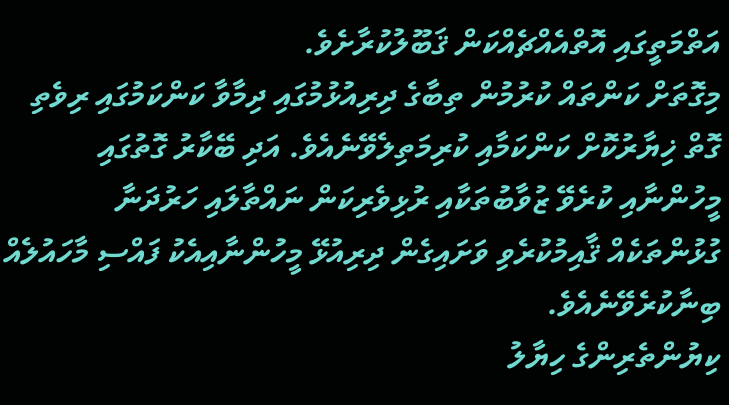އަތްމަތީގައި އޮތްއެއްޗެއްކަން ޤަބޫލުކުރާށެވެ.
މިގޮތަށް ކަންތައް ކުރުމުން ތިބާގެ ދިރިއުޅުމުގައި ދިމާވާ ކަންކަމުގައި ރިވެތި ގޮތް ޚިޔާރުކޮށް ކަންކަމާއި ކުރިމަތިލެވޭނެއެވެ. އަދި ބޭކާރު ގޮތުގައި މީހުންނާއި ކުރެވޭ ޒުވާބުތަކާއި ރުޅިވެރިކަން ނައްތާލައި ހަރުދަނާ ގުޅުންތަކެއް ޤާއިމުކުރެވި ވަށައިގެން ދިރިއުޅޭ މީހުންނާއިއެކު ފައްސި މާހައުލެއް ބިނާކުރެވޭނެއެވެ.
ކިޔުންތެރިންގެ ހިޔާލު